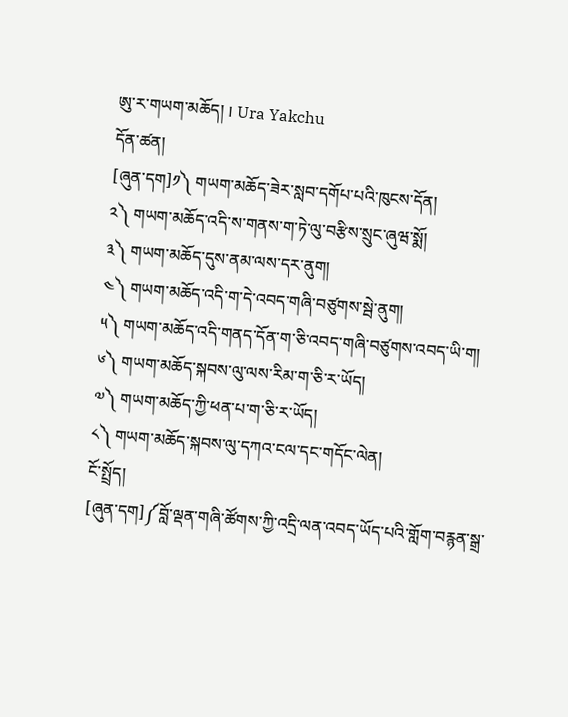ཨུ་ར་གཡག་མཆོད། Ι Ura Yakchu
དོན་ཚན།
[ཞུན་དག]༡༽ གཡག་མཆོད་ཟེར་སླབ་དགོཔ་པའི་ཁུངས་དོན།
༢༽ གཡག་མཆོད་འདི་ས་གནས་ག་ཏེ་ལུ་བརྩིས་སྲུང་ཞུཝ་སྨོ།
༣༽ གཡག་མཆོད་དུས་ནམ་ལས་དར་ནུག།
༤༽ གཡག་མཆོད་འདི་ག་དེ་འབད་གཞི་བཙུགས་སྦེ་ནུག།
༥༽ གཡག་མཆོད་འདི་གནད་དོན་ག་ཅི་འབད་གཞི་བཙུགས་འབད་ཡི་ག།
༦༽ གཡག་མཆོད་སྐབས་ལུ་ལས་རིམ་ག་ཅི་ར་ཡོད།
༧༽ གཡག་མཆོད་ཀྱི་ཕན་པ་ག་ཅི་ར་ཡོད།
༨༽ གཡག་མཆོད་སྐབས་ལུ་དཀའ་ངལ་དང་གདོང་ལེན།
ངོ་སྤྲོད།
[ཞུན་དག]༼བློ་ལྡན་གཞི་ཚོགས་ཀྱི་འདྲི་ལན་འབད་ཡོད་པའི་གློག་བརྙན་སྒྲ་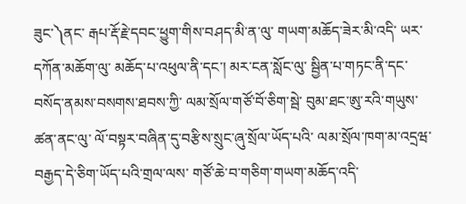ཟུང་༽ནང་ རྒཔ་རྡོ་རྗེ་དབང་ཕྱུག་གིས་བཤད་མི་ན་ལུ་ གཡག་མཆོད་ཟེར་མི་འདི་ ཡར་དཀོན་མཆོག་ལུ་ མཆོད་པ་འཕུལ་ནི་དང་། མར་ངན་སློང་ལུ་ སྦྱིན་པ་གཏང་ནི་དང་ བསོད་ནམས་བསགས་ཐབས་ཀྱི་ ལམ་སྲོལ་གཙོ་བོ་ཅིག་སྦེ་ བུམ་ཐང་ཨུ་རའི་གཡུས་ཚན་ནང་ལུ་ ལོ་བསྟར་བཞིན་དུ་བརྩིས་སྲུང་ཞུ་སྲོལ་ཡོད་པའི་ ལམ་སྲོལ་ཁག་མ་འདྲཝ་བརྒྱད་དེ་ཅིག་ཡོད་པའི་གྲལ་ལས་ གཙོ་ཆེ་བ་གཅིག་གཡག་མཆོད་འདི་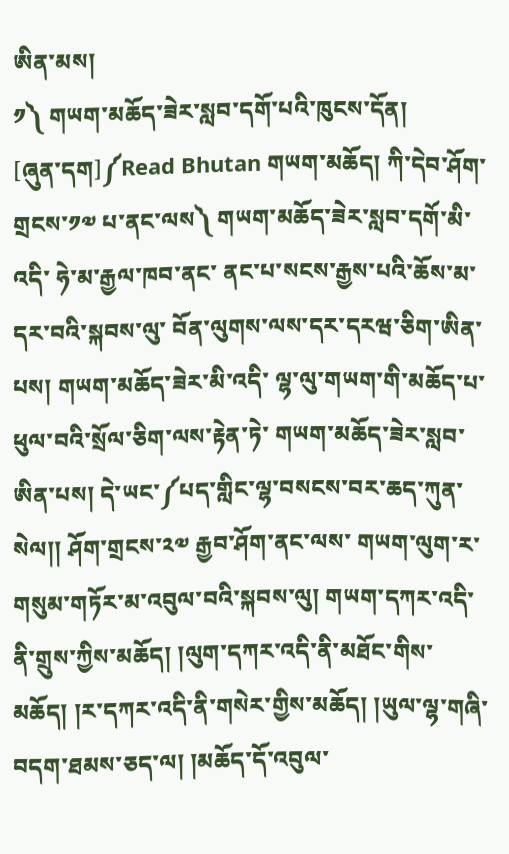ཨིན་མས།
༡༽ གཡག་མཆོད་ཟེར་སླབ་དགོ་པའི་ཁུངས་དོན།
[ཞུན་དག]༼Read Bhutan གཡག་མཆོད། ཀི་དེབ་ཤོག་གྲངས་༡༧ པ་ནང་ལས༽ གཡག་མཆོད་ཟེར་སླབ་དགོ་མི་འདི་ ཧེ་མ་རྒྱལ་ཁབ་ནང་ ནང་པ་སངས་རྒྱས་པའི་ཆོས་མ་དར་བའི་སྐབས་ལུ་ བོན་ལུགས་ལས་དར་དརཝ་ཅིག་ཨིན་པས། གཡག་མཆོད་ཟེར་མི་འདི་ ལྷ་ལུ་གཡག་གི་མཆོད་པ་ ཕུལ་བའི་སྲོལ་ཅིག་ལས་རྟེན་ཏེ་ གཡག་མཆོད་ཟེར་སླབ་ཨིན་པས། དེ་ཡང་༼པད་གླིང་ལྷ་བསངས་བར་ཆད་ཀུན་སེལ།། ཤོག་གྲངས་༢༧ རྒྱབ་ཤོག་ནང་ལས་ གཡག་ལུག་ར་གསུམ་གཏོར་མ་འབུལ་བའི་སྐབས་ལུ། གཡག་དཀར་འདི་ནི་གྲུས་ཀྱིས་མཆོད། །ལུག་དཀར་འདི་ནི་མཐོང་གིས་མཆོད། །ར་དཀར་འདི་ནི་གསེར་གྱིས་མཆོད། །ཡུལ་ལྷ་གཞི་བདག་ཐམས་ཅད་ལ། །མཆོད་དོ་འབུལ་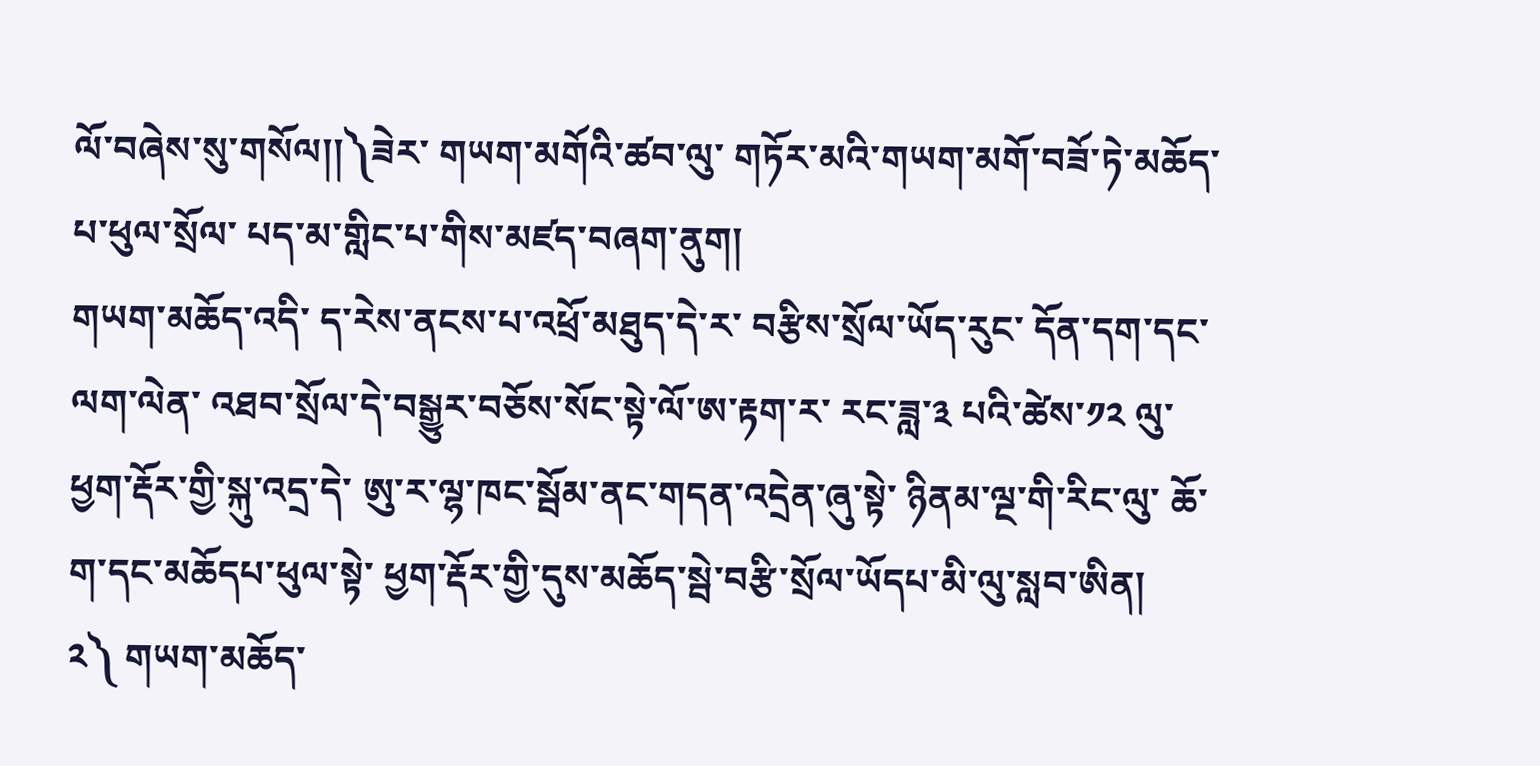ལོ་བཞེས་སུ་གསོལ།།༽ཟེར་ གཡག་མགོའི་ཚབ་ལུ་ གཏོར་མའི་གཡག་མགོ་བཟོ་ཏེ་མཆོད་པ་ཕུལ་སྲོལ་ པད་མ་གླིང་པ་གིས་མཛད་བཞག་ནུག།
གཡག་མཆོད་འདི་ ད་རེས་ནངས་པ་འཕྲོ་མཐུད་དེ་ར་ བརྩིས་སྲོལ་ཡོད་རུང་ དོན་དག་དང་ལག་ལེན་ འཐབ་སྲོལ་དེ་བསྒྱུར་བཅོས་སོང་སྟེ་ལོ་ཨ་རྟག་ར་ རང་ཟླ་༣ པའི་ཚེས་༡༢ ལུ་ཕྱག་རྡོར་གྱི་སྐུ་འདྲ་དེ་ ཨུ་ར་ལྷ་ཁང་སྦོམ་ནང་གདན་འདྲེན་ཞུ་སྟེ་ ཉིནམ་ལྔ་གི་རིང་ལུ་ ཆོ་ག་དང་མཆོདཔ་ཕུལ་སྟེ་ ཕྱག་རྡོར་གྱི་དུས་མཆོད་སྦེ་བརྩི་སྲོལ་ཡོདཔ་མི་ལུ་སླབ་ཨིན།
༢༽ གཡག་མཆོད་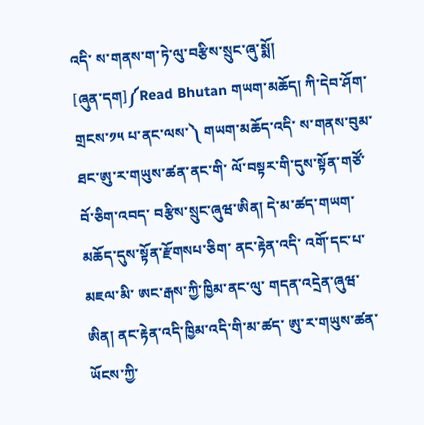འདི་ ས་གནས་ག་ཏེ་ལུ་བརྩིས་སྲུང་ཞུ་སྨོ།
[ཞུན་དག]༼Read Bhutan གཡག་མཆོད། ཀི་དེབ་ཤོག་གྲངས་༡༥ པ་ནང་ལས་༽ གཡག་མཆོད་འདི་ ས་གནས་བུམ་ཐང་ཨུ་ར་གཡུས་ཚན་ནང་གི་ ལོ་བསྟར་གི་དུས་སྟོན་གཙོ་བོ་ཅིག་འབད་ བརྩིས་སྲུང་ཞུཝ་ཨིན། དེ་མ་ཚད་གཡག་མཆོད་དུས་སྟོན་རྫོགསཔ་ཅིག་ ནང་རྟེན་འདི་ འགོ་དང་པ་མཇལ་མི་ ཨང་རྒས་ཀྱི་ཁྱིམ་ནང་ལུ་ གདན་འདྲེན་ཞུཝ་ཨིན། ནང་རྟེན་འདི་ཁྱིམ་འདི་གི་མ་ཚད་ ཨུ་ར་གཡུས་ཚན་ཡོངས་ཀྱི་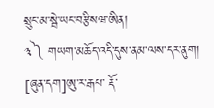སྲུང་མ་སྦེ་ཡང་བརྩིསཝ་ཨིན།
༣༽ གཡག་མཆོད་འདི་དུས་ནམ་ལས་དར་ནུག།
[ཞུན་དག]ཨུ་ར་རྒཔ་ རྡོ་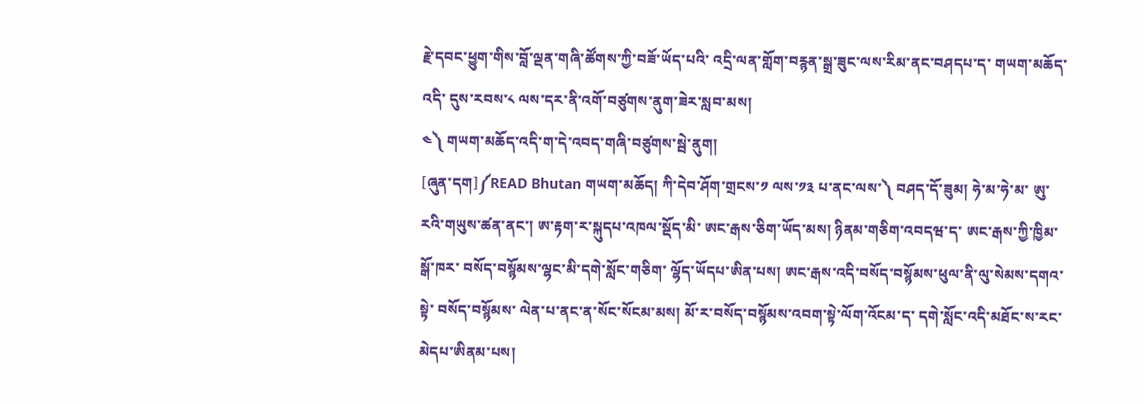རྗེ་དབང་ཕྱུག་གིས་བློ་ལྡན་གཞི་ཚོགས་ཀྱི་བཟོ་ཡོད་པའི་ འདྲི་ལན་གློག་བརྙན་སྒྲ་ཟུང་ལས་རིམ་ནང་བཤདཔ་ད་ གཡག་མཆོད་འདི་ དུས་རབས་༨ ལས་དར་ནི་འགོ་བཙུགས་ནུག་ཟེར་སླབ་མས།
༤༽ གཡག་མཆོད་འདི་ག་དེ་འབད་གཞི་བཙུགས་སྦེ་ནུག།
[ཞུན་དག]༼READ Bhutan གཡག་མཆོད། ཀི་དེབ་ཤོག་གྲངས་༡ ལས་༡༣ པ་ནང་ལས་༽ བཤད་དོ་ཟུམ། ཧེ་མ་ཧེ་མ་ ཨུ་རའི་གཡུས་ཚན་ནང་། ཨ་རྟག་ར་སྐུདཔ་འཁལ་སྡོད་མི་ ཨང་རྒས་ཅིག་ཡོད་མས། ཉིནམ་གཅིག་འབདཝ་ད་ ཨང་རྒས་ཀྱི་ཁྱིམ་སྒོ་ཁར་ བསོད་བསྙོམས་ལྷང་མི་དགེ་སློང་གཅིག་ ལྷོད་ཡོདཔ་ཨིན་པས། ཨང་རྒས་འདི་བསོད་བསྙོམས་ཕུལ་ནི་ལུ་སེམས་དགའ་སྟེ་ བསོད་བསྙོམས་ ལེན་པ་ནང་ན་སོང་སོངམ་མས། མོ་ར་བསོད་བསྙོམས་འབག་སྟེ་ལོག་འོངམ་ད་ དགེ་སློང་འདི་མཐོང་ས་རང་མེདཔ་ཨིནམ་པས།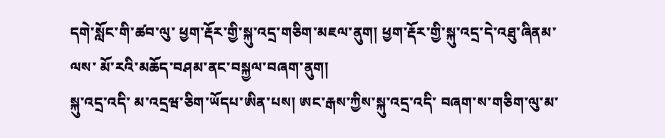དགེ་སློང་གི་ཚབ་ལུ་ ཕྱག་རྡོར་གྱི་སྐུ་འདྲ་གཅིག་མཇལ་ནུག། ཕྱག་རྡོར་གྱི་སྐུ་འདྲ་དེ་འཐུ་ཞིནམ་ལས་ མོ་རའི་མཆོད་བཤམ་ནང་བསྐྱལ་བཞག་ནུག།
སྐུ་འདྲ་འདི་ མ་འདྲཝ་ཅིག་ཡོདཔ་ཨིན་པས། ཨང་རྒས་ཀྱིས་སྐུ་འདྲ་འདི་ བཞག་ས་གཅིག་ལུ་མ་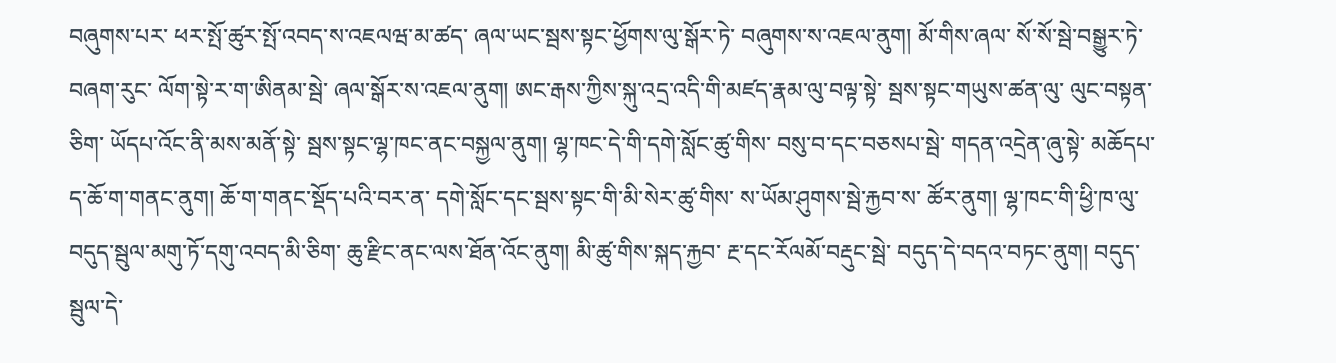བཞུགས་པར་ ཕར་སྤོ་ཚུར་སྤོ་འབད་ས་འཇལཝ་མ་ཚད་ ཞལ་ཡང་སྦས་སྟང་ཕྱོགས་ལུ་སྒོར་ཏེ་ བཞུགས་ས་འཇལ་ནུག། མོ་གིས་ཞལ་ སོ་སོ་སྦེ་བསྒྱུར་ཏེ་བཞག་རུང་ ལོག་སྟེ་ར་ག་ཨིནམ་སྦེ་ ཞལ་སྒོར་ས་འཇལ་ནུག། ཨང་རྒས་ཀྱིས་སྐུ་འདྲ་འདི་གི་མཛད་རྣམ་ལུ་བལྟ་སྟེ་ སྦས་སྟང་གཡུས་ཚན་ལུ་ ལུང་བསྟན་ཅིག་ ཡོདཔ་འོང་ནི་མས་མནོ་སྟེ་ སྦས་སྟང་ལྷ་ཁང་ནང་བསྐྱལ་ནུག། ལྷ་ཁང་དེ་གི་དགེ་སློང་ཚུ་གིས་ བསུ་བ་དང་བཅསཔ་སྦེ་ གདན་འདྲེན་ཞུ་སྟེ་ མཆོདཔ་ད་ཆོ་ག་གནང་ནུག། ཆོ་ག་གནང་སྡོད་པའི་བར་ན་ དགེ་སློང་དང་སྦས་སྟང་གི་མི་སེར་ཚུ་གིས་ ས་ཡོམ་ཤུགས་སྦེ་རྐྱབ་ས་ ཚོར་ནུག། ལྷ་ཁང་གི་ཕྱི་ཁ་ལུ་ བདུད་སྦུལ་མགུ་ཏོ་དགུ་འབད་མི་ཅིག་ ཆུ་རྫིང་ནང་ལས་ཐོན་འོང་ནུག། མི་ཚུ་གིས་སྐད་རྐྱབ་ རྔ་དང་རོལམོ་བརྡུང་སྦེ་ བདུད་དེ་བདའ་བཏང་ནུག། བདུད་སྦུལ་དེ་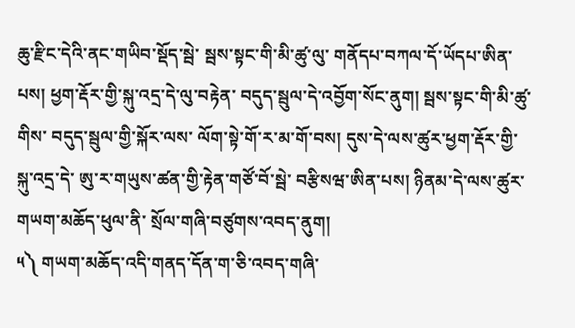ཆུ་རྫིང་དེའི་ནང་གཡིབ་སྡོད་སྦེ་ སྦས་སྟང་གི་མི་ཚུ་ལུ་ གནོདཔ་བཀལ་དོ་ཡོདཔ་ཨིན་པས། ཕྱག་རྡོར་གྱི་སྐུ་འདྲ་དེ་ལུ་བརྟེན་ བདུད་སྦུལ་དེ་འབྱོག་སོང་ནུག། སྦས་སྟང་གི་མི་ཚུ་གིས་ བདུད་སྦུལ་གྱི་སྐོར་ལས་ ལོག་སྟེ་གོ་ར་མ་གོ་བས། དུས་དེ་ལས་ཚུར་ཕྱག་རྡོར་གྱི་སྐུ་འདྲ་དེ་ ཨུ་ར་གཡུས་ཚན་གྱི་རྟེན་གཙོ་བོ་སྦེ་ བརྩིསཝ་ཨིན་པས། ཉིནམ་དེ་ལས་ཚུར་ གཡག་མཆོད་ཕུལ་ནི་ སྲོལ་གཞི་བཙུགས་འབད་ནུག།
༥༽ གཡག་མཆོད་འདི་གནད་དོན་ག་ཅི་འབད་གཞི་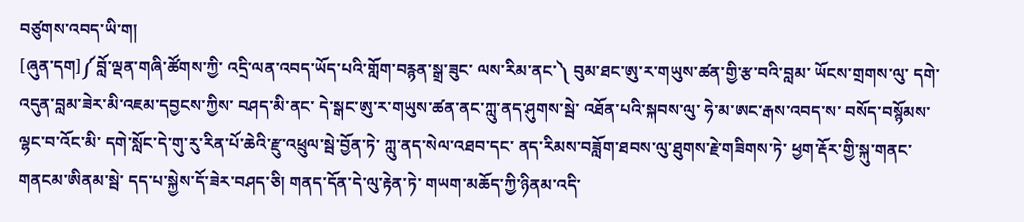བཙུགས་འབད་ཡི་ག།
[ཞུན་དག]༼བློ་ལྡན་གཞི་ཚོགས་ཀྱི་ འདྲི་ལན་འབད་ཡོད་པའི་གློག་བརྙན་སྒྲ་ཟུང་ ལས་རིམ་ནང་༽ བུམ་ཐང་ཨུ་ར་གཡུས་ཚན་གྱི་རྩ་བའི་བླམ་ ཡོངས་གྲགས་ལུ་ དགེ་འདུན་བླམ་ཟེར་མི་འཇམ་དབྱངས་ཀྱིས་ བཤད་མི་ནང་ དེ་སྒང་ཨུ་ར་གཡུས་ཚན་ནང་ཀླུ་ནད་ཤུགས་སྦེ་ འཐོན་པའི་སྐབས་ལུ་ ཧེ་མ་ཨང་རྒས་འབད་ས་ བསོད་བསྙོམས་ལྷང་བ་འོང་མི་ དགེ་སློང་དེ་གུ་རུ་རིན་པོ་ཆེའི་རྫུ་འཕྲུལ་སྦེ་བྱོན་ཏེ་ ཀླུ་ནད་སེལ་འཐབ་དང་ ནད་རིམས་བཟློག་ཐབས་ལུ་ཐུགས་རྗེ་གཟིགས་ཏེ་ ཕྱག་རྡོར་གྱི་སྐུ་གནང་གནངམ་ཨིནམ་སྦེ་ དད་པ་སྐྱེས་དོ་ཟེར་བཤད་ཅི། གནད་དོན་དེ་ལུ་རྟེན་ཏེ་ གཡག་མཆོད་ཀྱི་ཉིནམ་འདི་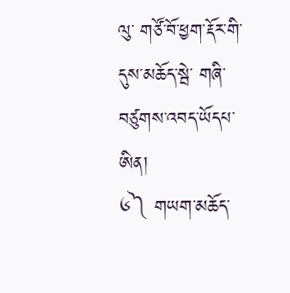ལུ་ གཙོ་བོ་ཕྱག་རྡོར་གི་དུས་མཆོད་སྦེ་ གཞི་བཙུགས་འབད་ཡོདཔ་ཨིན།
༦༽ གཡག་མཆོད་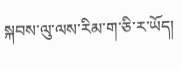སྐབས་ལུ་ལས་རིམ་ག་ཅི་ར་ཡོད།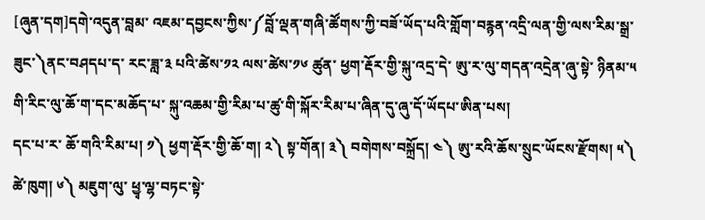[ཞུན་དག]དགེ་འདུན་བླམ་ འཇམ་དབྱངས་ཀྱིས་༼བློ་ལྡན་གཞི་ཚོགས་ཀྱི་བཟོ་ཡོད་པའི་གློག་བརྙན་འདྲི་ལན་གྱི་ལས་རིམ་སྒྲ་ཟུང་༽ནང་བཤདཔ་ད་ རང་ཟླ་༣ པའི་ཚེས་༡༢ ལས་ཚེས་༡༦ ཚུན་ ཕྱག་རྡོར་གྱི་སྐུ་འདྲ་དེ་ ཨུ་ར་ལུ་གདན་འདྲེན་ཞུ་སྟེ་ ཉིནམ་༥ གི་རིང་ལུ་ཆོ་ག་དང་མཆོད་པ་ སྐུ་འཆམ་གྱི་རིམ་པ་ཚུ་གི་སྐོར་རིམ་པ་ཞིན་དུ་ཞུ་དོ་ཡོདཔ་ཨིན་པས།
དང་པ་ར་ ཆོ་གའི་རིམ་པ། ༡༽ ཕྱག་རྡོར་གྱི་ཆོ་ག། ༢༽ སྟ་གོན། ༣༽ བགེགས་བསྐྲོད། ༤༽ ཨུ་རའི་ཆོས་སྲུང་ཡོངས་རྫོགས། ༥༽ ཚེ་ཁུག། ༦༽ མཇུག་ལུ་ ཕྱྭ་ལྷ་བཏང་སྟེ་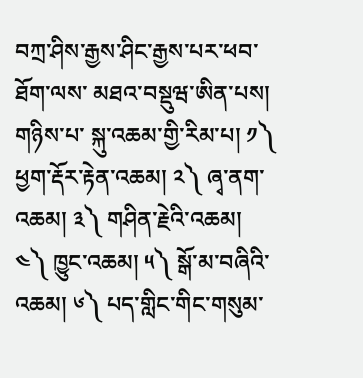བཀྲ་ཤིས་རྒྱས་ཤིང་རྒྱས་པར་ཕབ་ཐོག་ལས་ མཐའ་བསྡུཝ་ཨིན་པས། གཉིས་པ་ སྐུ་འཆམ་གྱི་རིམ་པ། ༡༽ ཕྱག་རྡོར་རྟེན་འཆམ། ༢༽ ཞྭ་ནག་འཆམ། ༣༽ གཤིན་རྗེའི་འཆམ། ༤༽ ཁྱུང་འཆམ། ༥༽ སྒོ་མ་བཞིའི་འཆམ། ༦༽ པད་གླིང་གིང་གསུམ་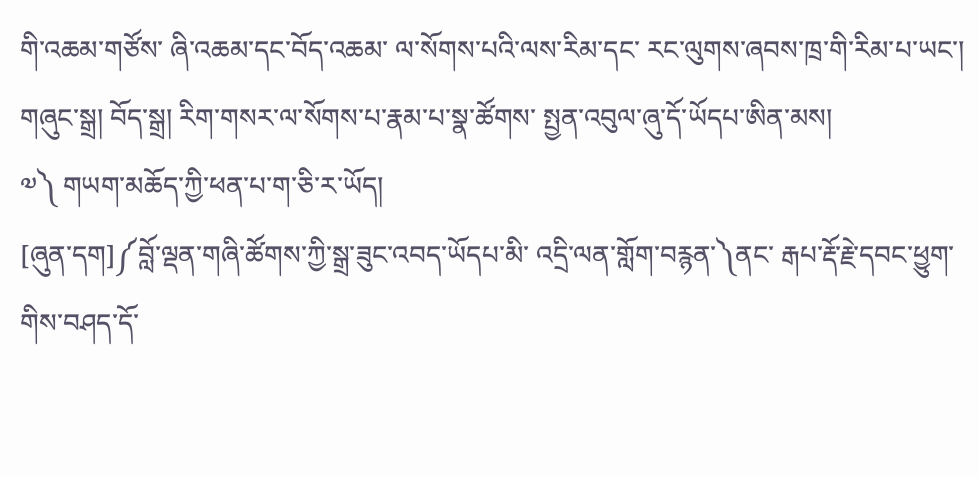གི་འཆམ་གཙོས་ ཞི་འཆམ་དང་བོད་འཆམ་ ལ་སོགས་པའི་ལས་རིམ་དང་ རང་ལུགས་ཞབས་ཁྲ་གི་རིམ་པ་ཡང་། གཞུང་སྒྲ། བོད་སྒྲ། རིག་གསར་ལ་སོགས་པ་རྣམ་པ་སྣ་ཚོགས་ སྤྱན་འབུལ་ཞུ་དོ་ཡོདཔ་ཨིན་མས།
༧༽ གཡག་མཆོད་ཀྱི་ཕན་པ་ག་ཅི་ར་ཡོད།
[ཞུན་དག]༼བློ་ལྡན་གཞི་ཚོགས་ཀྱི་སྒྲ་ཟུང་འབད་ཡོདཔ་མི་ འདྲི་ལན་གློག་བརྙན་༽ནང་ རྒཔ་རྡོ་རྗེ་དབང་ཕྱུག་གིས་བཤད་དོ་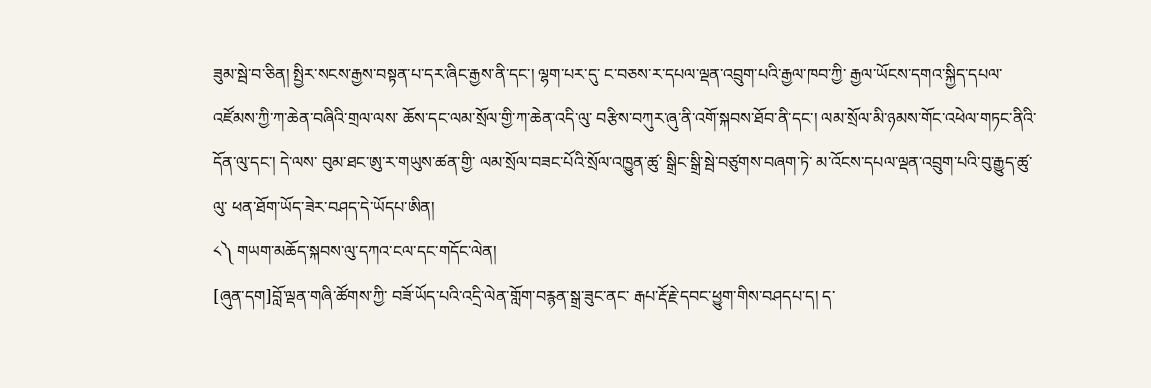ཟུམ་སྦེ་བ་ཅིན། སྤྱིར་སངས་རྒྱས་བསྟན་པ་དར་ཞིང་རྒྱས་ནི་དང་། ལྷག་པར་དུ་ ང་བཅས་ར་དཔལ་ལྡན་འབྲུག་པའི་རྒྱལ་ཁབ་ཀྱི་ རྒྱལ་ཡོངས་དགའ་སྐྱིད་དཔལ་འཛོམས་ཀྱི་ཀ་ཆེན་བཞིའི་གྲལ་ལས་ ཆོས་དང་ལམ་སྲོལ་གྱི་ཀ་ཆེན་འདི་ལུ་ བརྩིས་བཀུར་ཞུ་ནི་འགོ་སྐབས་ཐོབ་ནི་དང་། ལམ་སྲོལ་མི་ཉམས་གོང་འཕེལ་གཏང་ནིའི་དོན་ལུ་དང་། དེ་ལས་ བུམ་ཐང་ཨུ་ར་གཡུས་ཚན་གྱི་ ལམ་སྲོལ་བཟང་པོའི་སྲོལ་འཁྱུན་ཚུ་ སྒྲིང་སྒྲི་སྦེ་བཙུགས་བཞག་ཏེ་ མ་འོངས་དཔལ་ལྡན་འབྲུག་པའི་བུ་རྒྱུད་ཚུ་ལུ་ ཕན་ཐོག་ཡོད་ཟེར་བཤད་དེ་ཡོདཔ་ཨིན།
༨༽ གཡག་མཆོད་སྐབས་ལུ་དཀའ་ངལ་དང་གདོང་ལེན།
[ཞུན་དག]བློ་ལྡན་གཞི་ཚོགས་ཀྱི་ བཟོ་ཡོད་པའི་འདྲི་ལེན་གློག་བརྙན་སྒྲ་ཟུང་ནང་ རྒཔ་རྡོ་རྗེ་དབང་ཕྱུག་གིས་བཤདཔ་ད། ད་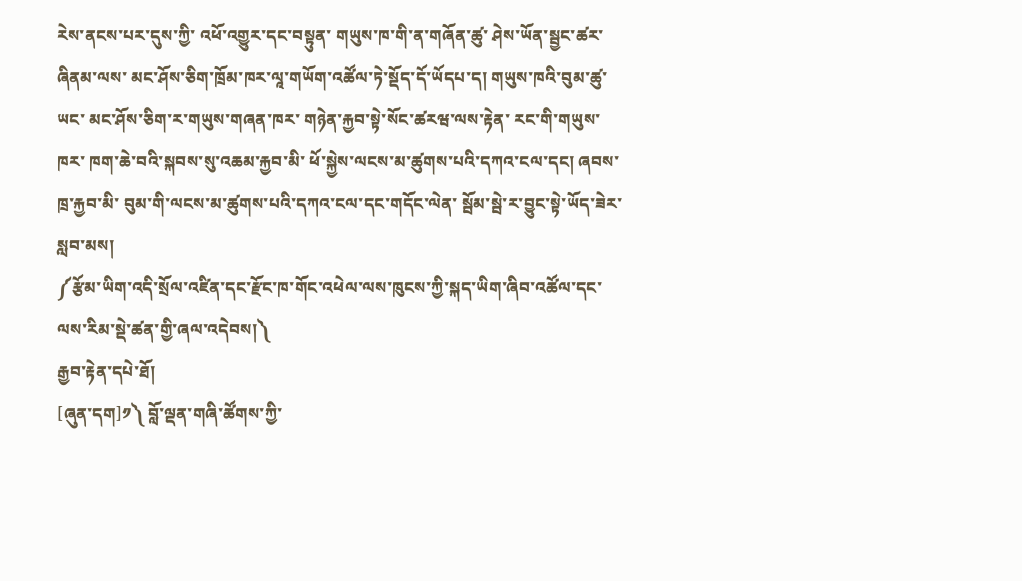རེས་ནངས་པར་དུས་ཀྱི་ འཕོ་འགྱུར་དང་བསྟུན་ གཡུས་ཁ་གི་ན་གཞོན་ཚུ་ ཤེས་ཡོན་སྦྱང་ཚར་ཞིནམ་ལས་ མང་ཤོས་ཅིག་ཁྲོམ་ཁར་ལཱ་གཡོག་འཚོལ་ཏེ་སྡོད་དོ་ཡོདཔ་ད། གཡུས་ཁའི་བུམ་ཚུ་ཡང་ མང་ཤོས་ཅིག་ར་གཡུས་གཞན་ཁར་ གཉེན་རྐྱབ་སྟེ་སོང་ཚརཝ་ལས་རྟེན་ རང་གི་གཡུས་ཁར་ ཁག་ཆེ་བའི་སྐབས་སུ་འཆམ་རྐྱབ་མི་ ཕོ་སྐྱེས་ལངས་མ་ཚུགས་པའི་དཀའ་ངལ་དང། ཞབས་ཁྲ་རྐྱབ་མི་ བུམ་གི་ལངས་མ་ཚུགས་པའི་དཀའ་ངལ་དང་གདོང་ལེན་ སྦོམ་སྦེ་ར་བྱུང་སྟེ་ཡོད་ཟེར་སླབ་མས།
༼རྩོམ་ཡིག་འདི་སྲོལ་འཛིན་དང་རྫོང་ཁ་གོང་འཕེལ་ལས་ཁུངས་ཀྱི་སྐད་ཡིག་ཞིབ་འཚོལ་དང་ལས་རིམ་སྡེ་ཚན་གྱི་ཞལ་འདེབས།༽
རྒྱབ་རྟེན་དཔེ་ཐོ།
[ཞུན་དག]༡༽ བློ་ལྡན་གཞི་ཚོགས་ཀྱི་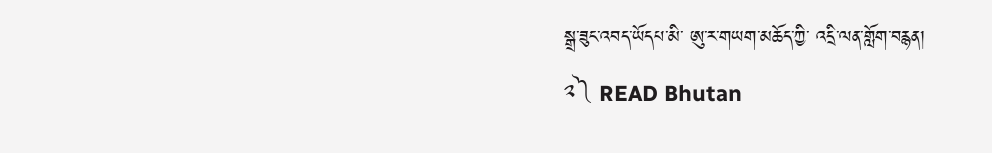སྒྲ་ཟུང་འབད་ཡོདཔ་མི་ ཨུ་ར་གཡག་མཆོད་ཀྱི་ འདྲི་ལན་གློག་བརྙན།
༢༽ READ Bhutan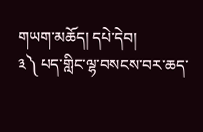གཡག་མཆོད། དཔེ་དེབ།
༣༽ པད་གླིང་ལྷ་བསངས་བར་ཆད་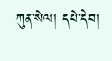ཀུན་སེལ། དཔེ་དེབ།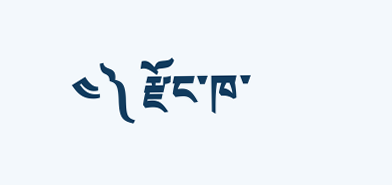༤༽ རྫོང་ཁ་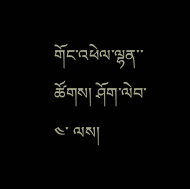གོང་འཕེལ་ལྷན་་ཚོགས། ཤོག་ལེབ་ ༤་ ལས།